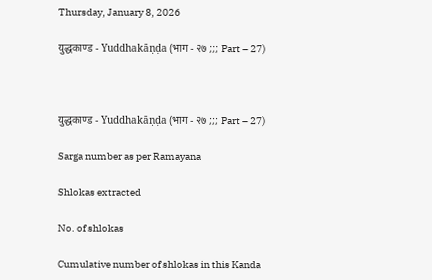Thursday, January 8, 2026

युद्धकाण्ड - Yuddhakāṇḍa (भाग - २७ ;;; Part – 27)



युद्धकाण्ड - Yuddhakāṇḍa (भाग - २७ ;;; Part – 27)

Sarga number as per Ramayana

Shlokas extracted

No. of shlokas

Cumulative number of shlokas in this Kanda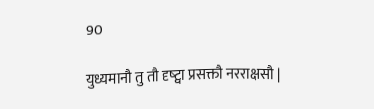90

युध्यमानौ तु तौ दृष्ट्वा प्रसक्तौ नरराक्षसौ |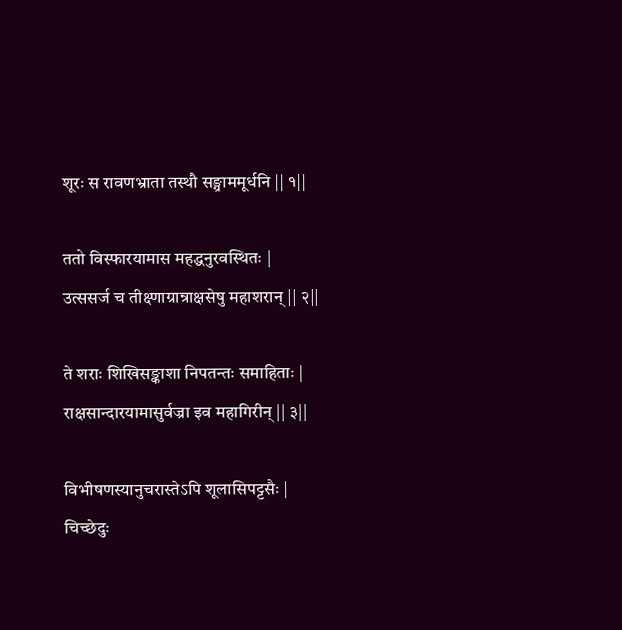शूरः स रावणभ्राता तस्थौ सङ्ग्राममूर्धनि || १||

ततो विस्फारयामास महद्धनुरवस्थितः |
उत्ससर्ज च तीक्ष्णाग्रान्राक्षसेषु महाशरान् || २||

ते शराः शिखिसङ्काशा निपतन्तः समाहिताः |
राक्षसान्दारयामासुर्वज्रा इव महागिरीन् || ३||

विभीषणस्यानुचरास्तेऽपि शूलासिपट्टसैः |
चिच्छेदुः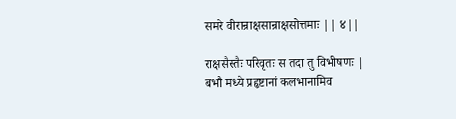समरे वीरान्राक्षसान्राक्षसोत्तमाः || ४||

राक्षसैस्तैः परिवृतः स तदा तु विभीषणः |
बभौ मध्ये प्रहृष्टानां कलभानामिव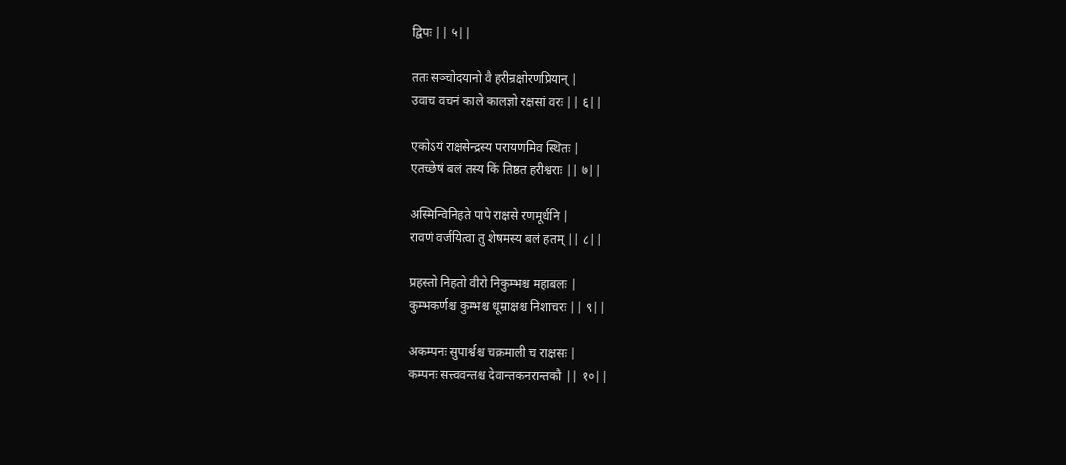द्विपः || ५||

ततः सञ्चोदयानो वै हरीन्रक्षोरणप्रियान् |
उवाच वचनं काले कालज्ञो रक्षसां वरः || ६||

एकोऽयं राक्षसेन्द्रस्य परायणमिव स्थितः |
एतच्छेषं बलं तस्य किं तिष्ठत हरीश्वराः || ७||

अस्मिन्विनिहते पापे राक्षसे रणमूर्धनि |
रावणं वर्जयित्वा तु शेषमस्य बलं हतम् || ८||

प्रहस्तो निहतो वीरो निकुम्भश्च महाबलः |
कुम्भकर्णश्च कुम्भश्च धूम्राक्षश्च निशाचरः || ९||

अकम्पनः सुपार्श्वश्च चक्रमाली च राक्षसः |
कम्पनः सत्त्ववन्तश्च देवान्तकनरान्तकौ || १०||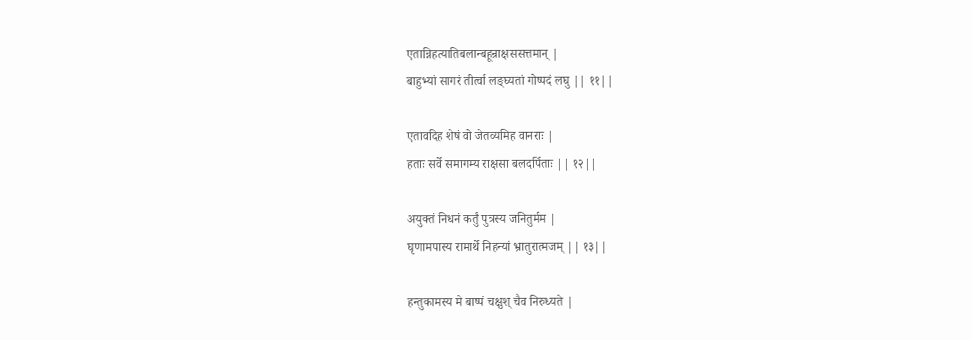एतान्निहत्यातिबलान्बहून्राक्षससत्तमान् |
बाहुभ्यां सागरं तीर्त्वा लङ्घ्यतां गोष्पदं लघु || ११||

एतावदिह शेषं वो जेतव्यमिह वानराः |
हताः सर्वे समागम्य राक्षसा बलदर्पिताः || १२||

अयुक्तं निधनं कर्तुं पुत्रस्य जनितुर्मम |
घृणामपास्य रामार्थे निहन्यां भ्रातुरात्मजम् || १३||

हन्तुकामस्य मे बाष्पं चक्षुश् चैव निरुध्यते |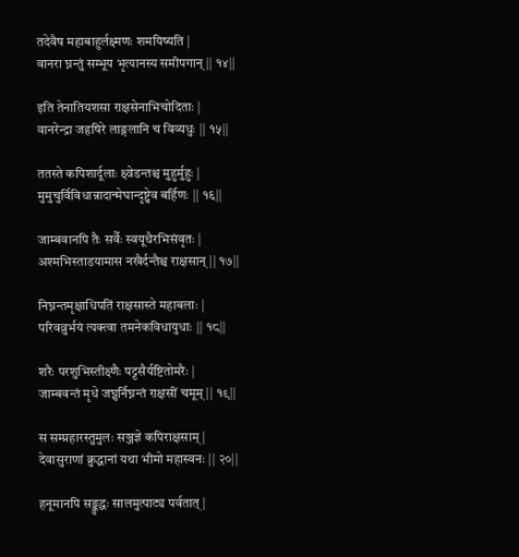तदेवैष महाबाहुर्लक्ष्मणः शमयिष्यति |
वानरा घ्नन्तुं सम्भूय भृत्यानस्य समीपगान् || १४||

इति तेनातियशसा राक्षसेनाभिचोदिताः |
वानरेन्द्रा जहृषिरे लाङ्गलानि च विव्यधुः || १५||

ततस्ते कपिशार्दूलाः क्ष्वेडन्तश्च मुहुर्मुहुः |
मुमुचुर्विविधान्नादान्मेघान्दृष्ट्वेव बर्हिणः || १६||

जाम्बवानपि तैः सर्वैः स्वयूथैरभिसंवृतः |
अश्मभिस्ताडयामास नखैर्दन्तैश्च राक्षसान् || १७||

निघ्नन्तमृक्षाधिपतिं राक्षसास्ते महाबलाः |
परिवव्रुर्भयं त्यक्त्वा तमनेकविधायुधाः || १८||

शरैः परशुभिस्तीक्ष्णैः पट्टसैर्यष्टितोमरैः |
जाम्बवन्तं मृधे जघ्नुर्निघ्नन्तं राक्षसीं चमूम् || १९||

स सम्प्रहारस्तुमुलः सञ्जज्ञे कपिराक्षसाम् |
देवासुराणां क्रुद्धानां यथा भीमो महास्वनः || २०||

हनूमानपि सङ्क्रुद्धः सालमुत्पाट्य पर्वतात् |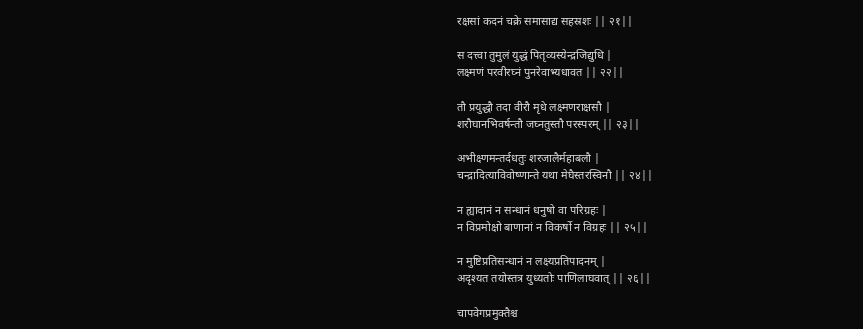रक्षसां कदनं चक्रे समासाद्य सहस्रशः || २१||

स दत्त्वा तुमुलं युद्धं पितृव्यस्येन्द्रजिद्युधि |
लक्ष्मणं परवीरघ्नं पुनरेवाभ्यधावत || २२||

तौ प्रयुद्धौ तदा वीरौ मृधे लक्ष्मणराक्षसौ |
शरौघानभिवर्षन्तौ जघ्नतुस्तौ परस्परम् || २३||

अभीक्ष्णमन्तर्दधतुः शरजालैर्महाबलौ |
चन्द्रादित्याविवोष्णान्ते यथा मेघैस्तरस्विनौ || २४||

न ह्यादानं न सन्धानं धनुषो वा परिग्रहः |
न विप्रमोक्षो बाणानां न विकर्षो न विग्रहः || २५||

न मुष्टिप्रतिसन्धानं न लक्ष्यप्रतिपादनम् |
अदृश्यत तयोस्तत्र युध्यतोः पाणिलाघवात् || २६||

चापवेगप्रमुक्तैश्च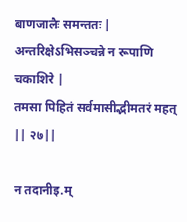बाणजालैः समन्ततः |
अन्तरिक्षेऽभिसञ्चन्ने न रूपाणि चकाशिरे |
तमसा पिहितं सर्वमासीद्भीमतरं महत् || २७||

न तदानीइ.म्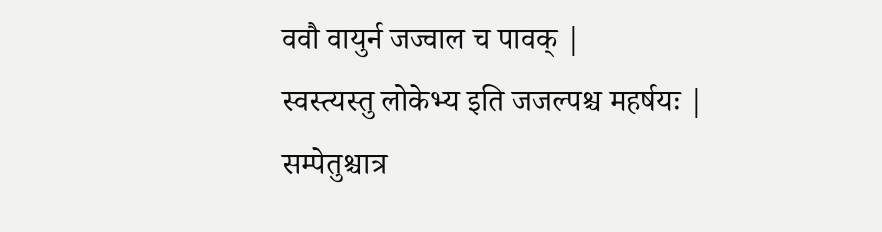ववौ वायुर्न जज्वाल च पावक् |
स्वस्त्यस्तु लोकेभ्य इति जजल्पश्च महर्षयः |
सम्पेतुश्चात्र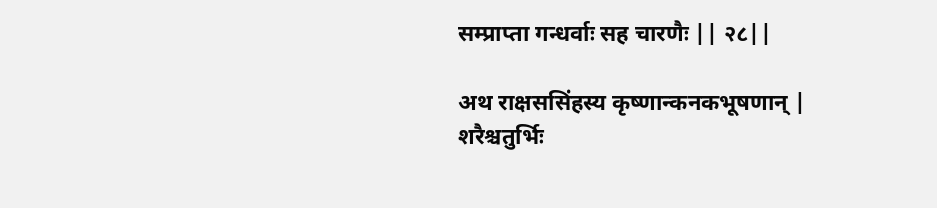सम्प्राप्ता गन्धर्वाः सह चारणैः || २८||

अथ राक्षससिंहस्य कृष्णान्कनकभूषणान् |
शरैश्चतुर्भिः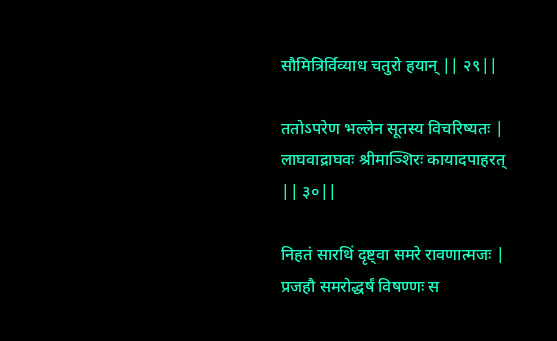सौमित्रिर्विव्याध चतुरो हयान् || २९||

ततोऽपरेण भल्लेन सूतस्य विचरिष्यतः |
लाघवाद्राघवः श्रीमाञ्शिरः कायादपाहरत् || ३०||

निहतं सारथिं दृष्ट्वा समरे रावणात्मजः |
प्रजहौ समरोद्धर्षं विषण्णः स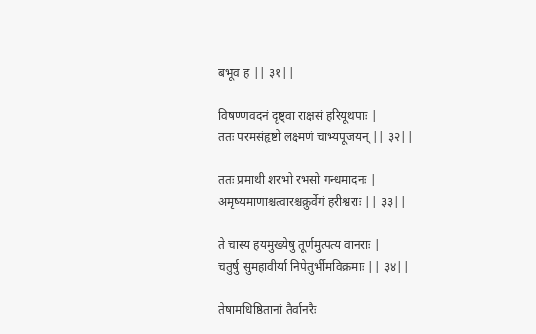बभूव ह || ३१||

विषण्णवदनं दृष्ट्वा राक्षसं हरियूथपाः |
ततः परमसंहृष्टो लक्ष्मणं चाभ्यपूजयन् || ३२||

ततः प्रमाथी शरभो रभसो गन्धमादनः |
अमृष्यमाणाश्चत्वारश्चक्रुर्वेगं हरीश्वराः || ३३||

ते चास्य हयमुख्येषु तूर्णमुत्पत्य वानराः |
चतुर्षु सुमहावीर्या निपेतुर्भीमविक्रमाः || ३४||

तेषामधिष्ठितानां तैर्वानरैः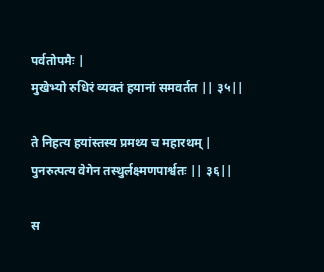पर्वतोपमैः |
मुखेभ्यो रुधिरं व्यक्तं हयानां समवर्तत || ३५||

ते निहत्य हयांस्तस्य प्रमथ्य च महारथम् |
पुनरुत्पत्य वेगेन तस्थुर्लक्ष्मणपार्श्वतः || ३६||

स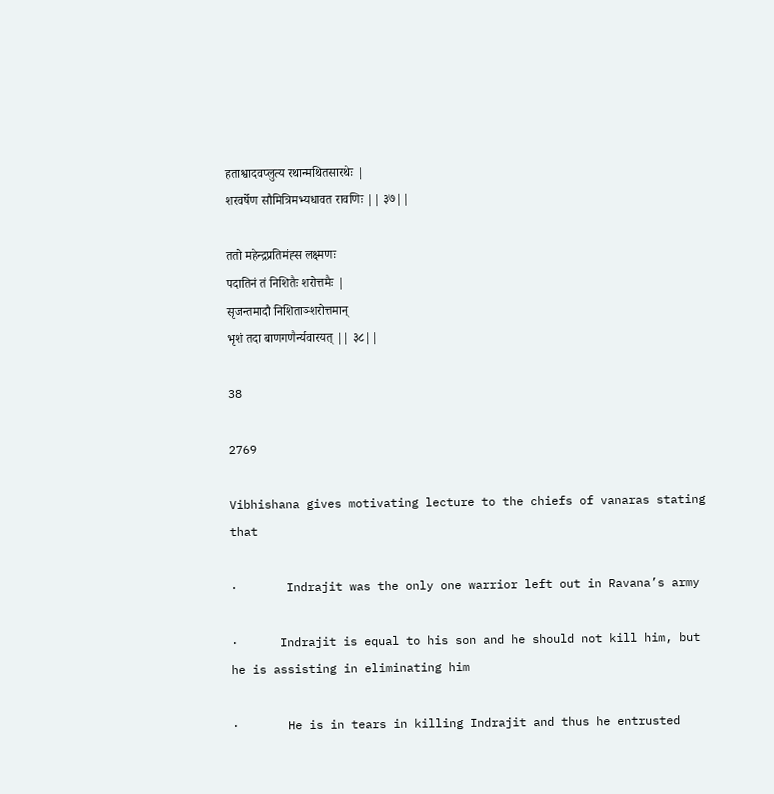हताश्वादवप्लुत्य रथान्मथितसारथेः |
शरवर्षेण सौमित्रिमभ्यधावत रावणिः || ३७||

ततो महेन्द्रप्रतिमंह्स लक्ष्मणः
पदातिनं तं निशितैः शरोत्तमैः |
सृजन्तमादौ निशिताञ्शरोत्तमान्
भृशं तदा बाणगणैर्न्यवारयत् || ३८||

38

2769

Vibhishana gives motivating lecture to the chiefs of vanaras stating that

·       Indrajit was the only one warrior left out in Ravana’s army

·      Indrajit is equal to his son and he should not kill him, but he is assisting in eliminating him

·       He is in tears in killing Indrajit and thus he entrusted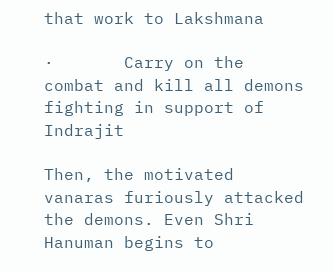that work to Lakshmana

·       Carry on the combat and kill all demons fighting in support of Indrajit

Then, the motivated vanaras furiously attacked the demons. Even Shri Hanuman begins to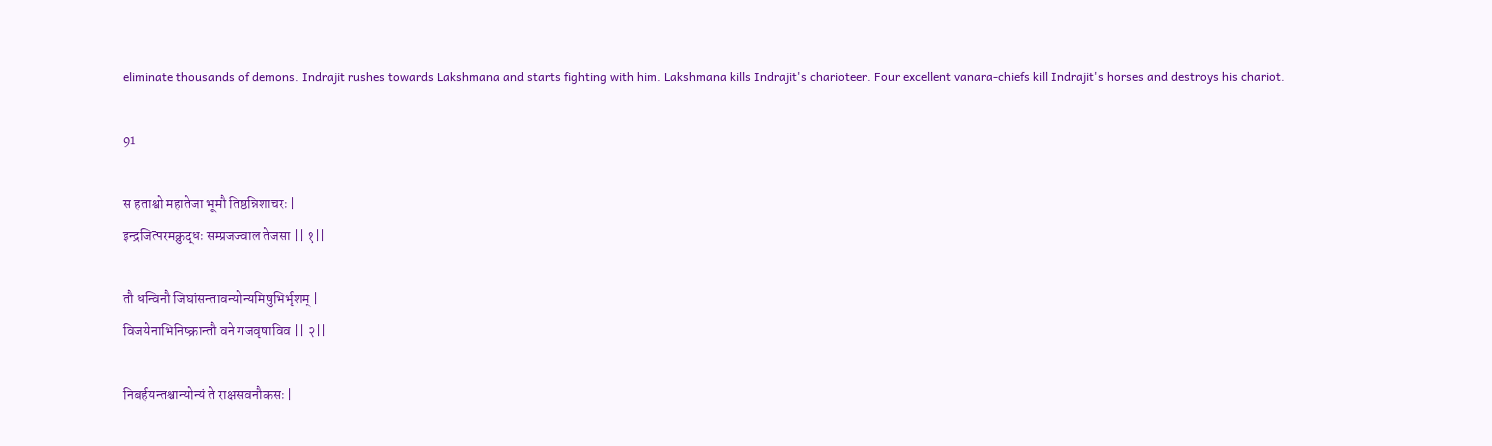eliminate thousands of demons. Indrajit rushes towards Lakshmana and starts fighting with him. Lakshmana kills Indrajit's charioteer. Four excellent vanara-chiefs kill Indrajit's horses and destroys his chariot.

91

स हताश्वो महातेजा भूमौ तिष्ठन्निशाचरः |
इन्द्रजित्परमक्रुद्धः सम्प्रजज्वाल तेजसा || १||

तौ धन्विनौ जिघांसन्तावन्योन्यमिषुभिर्भृशम् |
विजयेनाभिनिष्क्रान्तौ वने गजवृषाविव || २||

निबर्हयन्तश्चान्योन्यं ते राक्षसवनौकसः |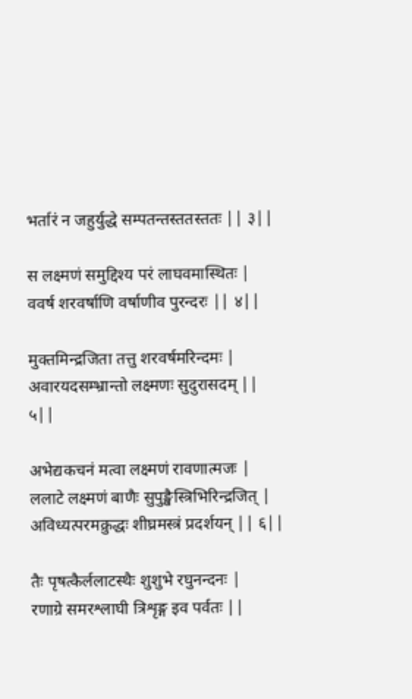भर्तारं न जहुर्युद्धे सम्पतन्तस्ततस्ततः || ३||

स लक्ष्मणं समुद्दिश्य परं लाघवमास्थितः |
ववर्ष शरवर्षाणि वर्षाणीव पुरन्दरः || ४||

मुक्तमिन्द्रजिता तत्तु शरवर्षमरिन्दमः |
अवारयदसम्भ्रान्तो लक्ष्मणः सुदुरासदम् || ५||

अभेद्यकचनं मत्वा लक्ष्मणं रावणात्मजः |
ललाटे लक्ष्मणं बाणैः सुपुङ्खैस्त्रिभिरिन्द्रजित् |
अविध्यत्परमक्रुद्धः शीघ्रमस्त्रं प्रदर्शयन् || ६||

तैः पृषत्कैर्ललाटस्थैः शुशुभे रघुनन्दनः |
रणाग्रे समरश्लाघी त्रिशृङ्ग इव पर्वतः ||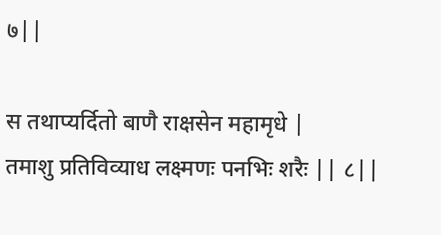७||

स तथाप्यर्दितो बाणै राक्षसेन महामृधे |
तमाशु प्रतिविव्याध लक्ष्मणः पनभिः शरैः || ८||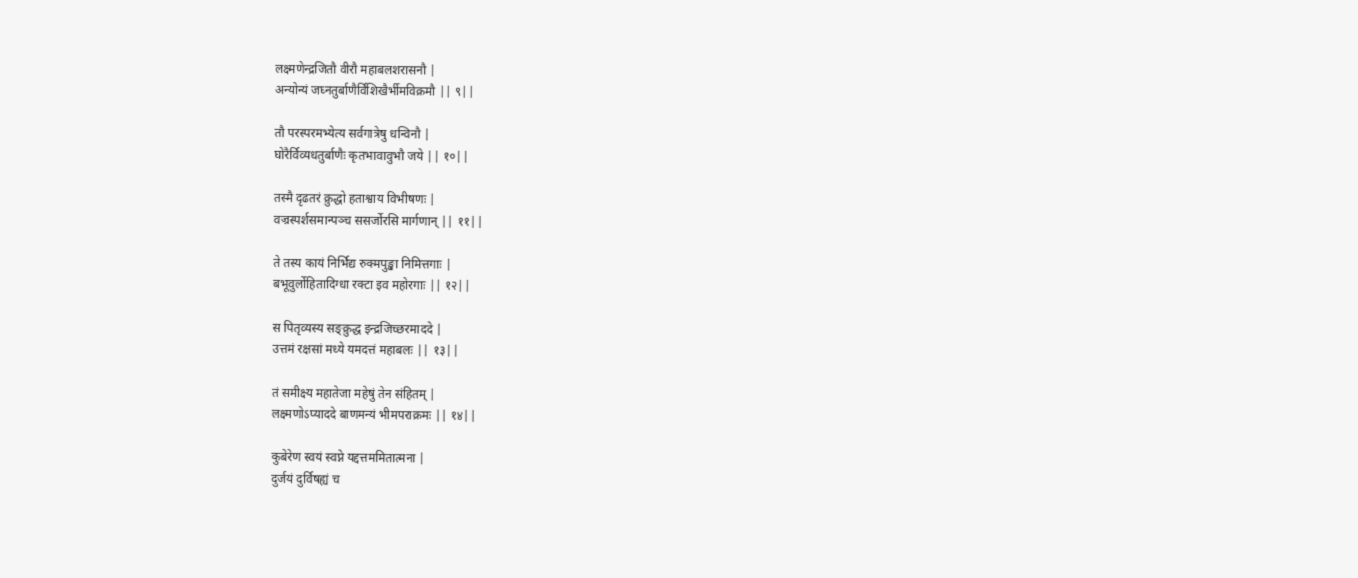लक्ष्मणेन्द्रजितौ वीरौ महाबलशरासनौ |
अन्योन्यं जघ्नतुर्बाणैर्विशिखैर्भीमविक्रमौ || ९||

तौ परस्परमभ्येत्य सर्वगात्रेषु धन्विनौ |
घोरैर्विव्यधतुर्बाणैः कृतभावावुभौ जये || १०||

तस्मै दृढतरं क्रुद्धो हताश्वाय विभीषणः |
वज्रस्पर्शसमान्पञ्च ससर्जोरसि मार्गणान् || ११||

ते तस्य कायं निर्भिद्य रुक्मपुङ्खा निमित्तगाः |
बभूवुर्लोहितादिग्धा रक्टा इव महोरगाः || १२||

स पितृव्यस्य सङ्क्रुद्ध इन्द्रजिच्छरमाददे |
उत्तमं रक्षसां मध्ये यमदत्तं महाबलः || १३||

तं समीक्ष्य महातेजा महेषुं तेन संहितम् |
लक्ष्मणोऽप्याददे बाणमन्यं भीमपराक्रमः || १४||

कुबेरेण स्वयं स्वप्ने यद्दत्तममितात्मना |
दुर्जयं दुर्विषह्यं च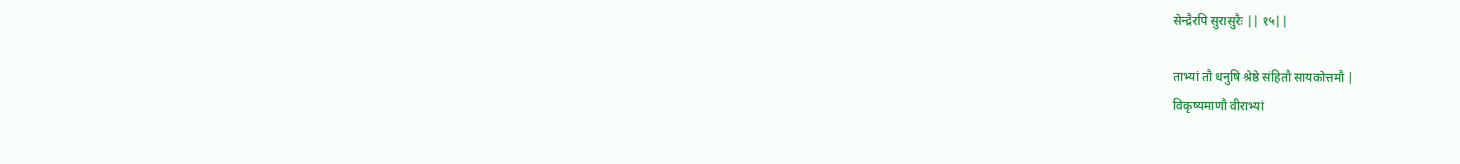सेन्द्रैरपि सुरासुरैः || १५||

ताभ्यां तौ धनुषि श्रेष्ठे संहितौ सायकोत्तमौ |
विकृष्यमाणौ वीराभ्यां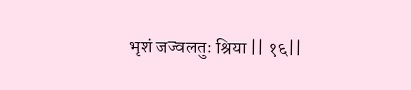भृशं जज्वलतुः श्रिया || १६||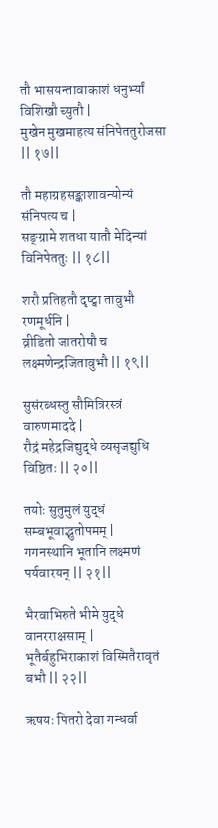तौ भासयन्तावाकाशं धनुर्भ्यां विशिखौ च्युतौ |
मुखेन मुखमाहत्य संनिपेततुरोजसा || १७||

तौ महाग्रहसङ्काशावन्योन्यं संनिपत्य च |
सङ्ग्रामे शतधा यातौ मेदिन्यां विनिपेततुः || १८||

शरौ प्रतिहतौ दृष्ट्वा तावुभौ रणमूर्धनि |
व्रीडितो जातरोषौ च लक्ष्मणेन्द्रजितावुभौ || १९||

सुसंरब्धस्तु सौमित्रिरस्त्रं वारुणमाददे |
रौद्रं महेद्रजिद्युद्धे व्यसृजद्युधि विष्ठितः || २०||

तयोः सुतुमुलं युद्धं सम्बभूवाद्भुतोपमम् |
गगनस्थानि भूतानि लक्ष्मणं पर्यवारयन् || २१||

भैरवाभिरुते भीमे युद्धे वानरराक्षसाम् |
भूतैर्बहुभिराकाशं विस्मितैरावृतं बभौ || २२||

ऋषयः पितरो देवा गन्धर्वा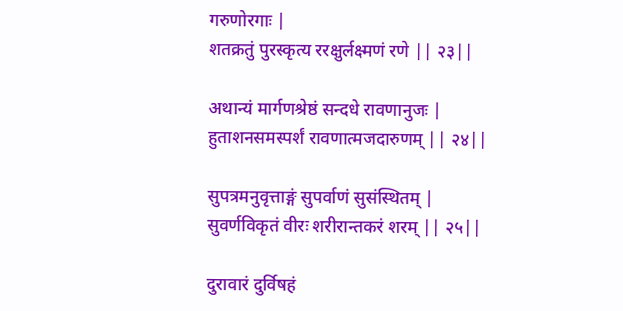गरुणोरगाः |
शतक्रतुं पुरस्कृत्य ररक्षुर्लक्ष्मणं रणे || २३||

अथान्यं मार्गणश्रेष्ठं सन्दधे रावणानुजः |
हुताशनसमस्पर्शं रावणात्मजदारुणम् || २४||

सुपत्रमनुवृत्ताङ्गं सुपर्वाणं सुसंस्थितम् |
सुवर्णविकृतं वीरः शरीरान्तकरं शरम् || २५||

दुरावारं दुर्विषहं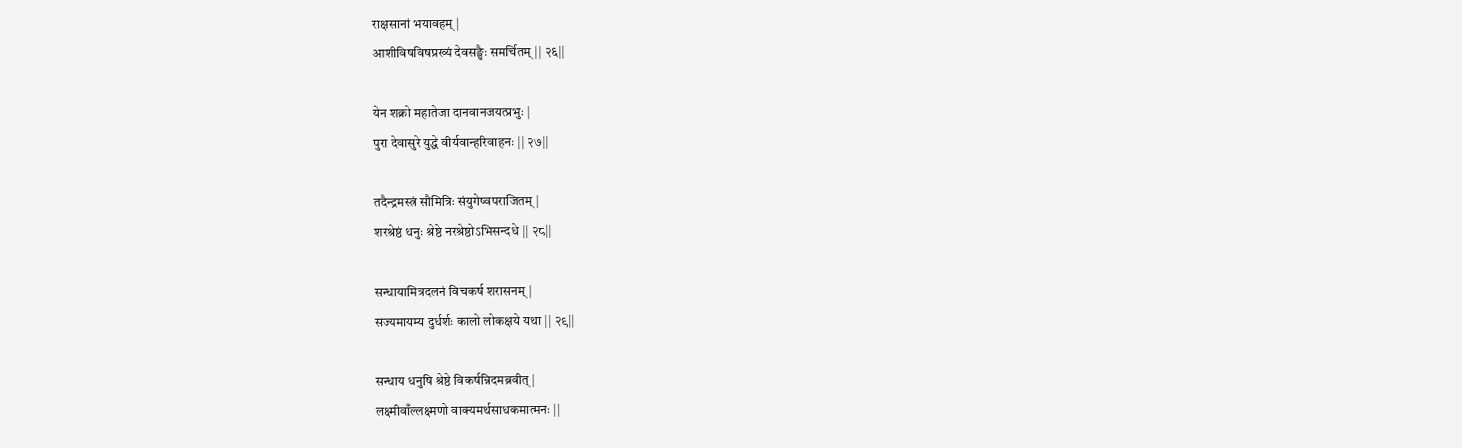राक्षसानां भयावहम् |
आशीविषविषप्रख्यं देवसङ्घैः समर्चितम् || २६||

येन शक्रो महातेजा दानवानजयत्प्रभुः |
पुरा देवासुरे युद्धे वीर्यवान्हरिवाहनः || २७||

तदैन्द्रमस्त्रं सौमित्रिः संयुगेष्वपराजितम् |
शरश्रेष्ठं धनुः श्रेष्ठे नरश्रेष्ठोऽभिसन्दधे || २८||

सन्धायामित्रदलनं विचकर्ष शरासनम् |
सज्यमायम्य दुर्धर्शः कालो लोकक्षये यथा || २९||

सन्धाय धनुषि श्रेष्ठे विकर्षन्निदमब्रवीत् |
लक्ष्मीवाँल्लक्ष्मणो वाक्यमर्थसाधकमात्मनः ||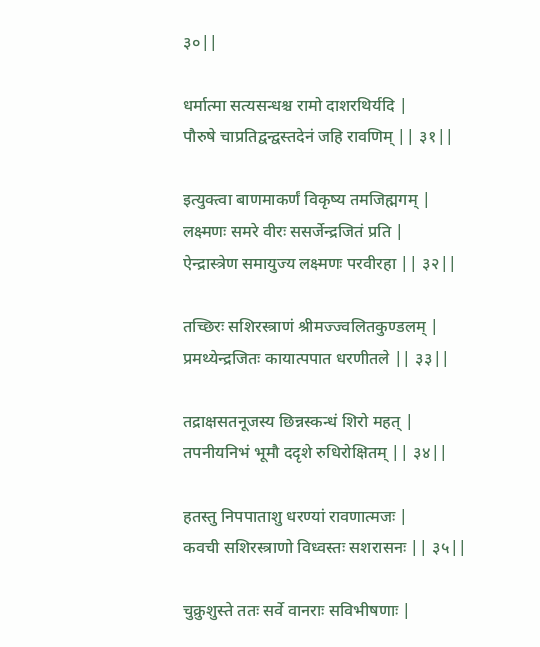३०||

धर्मात्मा सत्यसन्धश्च रामो दाशरथिर्यदि |
पौरुषे चाप्रतिद्वन्द्वस्तदेनं जहि रावणिम् || ३१||

इत्युक्त्वा बाणमाकर्णं विकृष्य तमजिह्मगम् |
लक्ष्मणः समरे वीरः ससर्जेन्द्रजितं प्रति |
ऐन्द्रास्त्रेण समायुज्य लक्ष्मणः परवीरहा || ३२||

तच्छिरः सशिरस्त्राणं श्रीमज्ज्वलितकुण्डलम् |
प्रमथ्येन्द्रजितः कायात्पपात धरणीतले || ३३||

तद्राक्षसतनूजस्य छिन्नस्कन्धं शिरो महत् |
तपनीयनिभं भूमौ ददृशे रुधिरोक्षितम् || ३४||

हतस्तु निपपाताशु धरण्यां रावणात्मजः |
कवची सशिरस्त्राणो विध्वस्तः सशरासनः || ३५||

चुक्रुशुस्ते ततः सर्वे वानराः सविभीषणाः |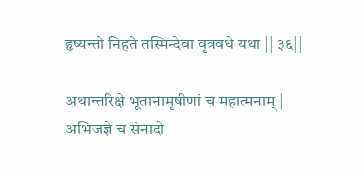हृष्यन्तो निहते तस्मिन्देवा वृत्रवधे यथा || ३६||

अथान्तरिक्षे भूतानामृषीणां च महात्मनाम् |
अभिजज्ञे च संनादो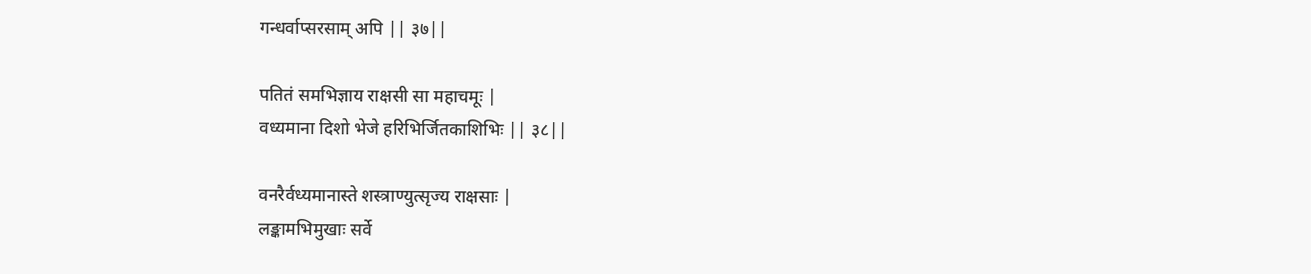गन्धर्वाप्सरसाम् अपि || ३७||

पतितं समभिज्ञाय राक्षसी सा महाचमूः |
वध्यमाना दिशो भेजे हरिभिर्जितकाशिभिः || ३८||

वनरैर्वध्यमानास्ते शस्त्राण्युत्सृज्य राक्षसाः |
लङ्कामभिमुखाः सर्वे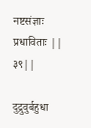नष्टसंज्ञाः प्रधाविताः || ३९||

दुद्रुवुर्बहुधा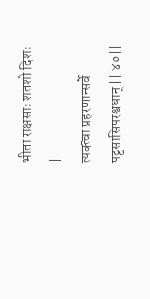भीता राक्षसाः शतशो दिशः |
त्यक्त्वा प्रहरणान्सर्वे पट्टसासिपरश्वधान् || ४०||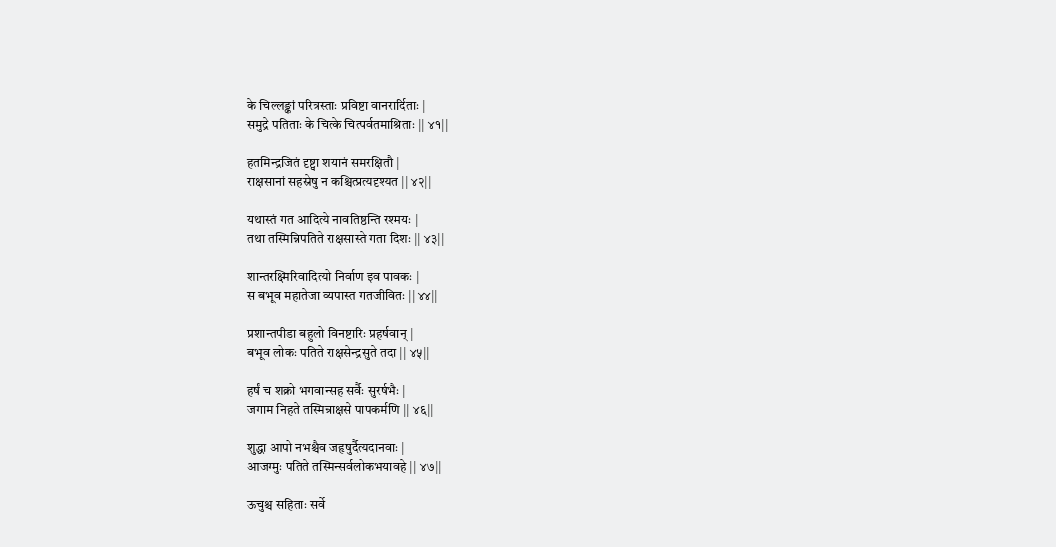के चिल्लङ्कां परित्रस्ताः प्रविष्टा वानरार्दिताः |
समुद्रे पतिताः के चित्के चित्पर्वतमाश्रिताः || ४१||

हतमिन्द्रजितं दृष्ट्वा शयानं समरक्षितौ |
राक्षसानां सहस्रेषु न कश्चित्प्रत्यदृश्यत || ४२||

यथास्तं गत आदित्ये नावतिष्ठन्ति रश्मयः |
तथा तस्मिन्निपतिते राक्षसास्ते गता दिशः || ४३||

शान्तरक्ष्मिरिवादित्यो निर्वाण इव पावकः |
स बभूव महातेजा व्यपास्त गतजीवितः || ४४||

प्रशान्तपीडा बहुलो विनष्टारिः प्रहर्षवान् |
बभूव लोकः पतिते राक्षसेन्द्रसुते तदा || ४५||

हर्षं च शक्रो भगवान्सह सर्वैः सुरर्षभैः |
जगाम निहते तस्मिन्राक्षसे पापकर्मणि || ४६||

शुद्धा आपो नभश्चैव जहृषुर्दैत्यदानवाः |
आजग्मुः पतिते तस्मिन्सर्वलोकभयावहे || ४७||

ऊचुश्च सहिताः सर्वे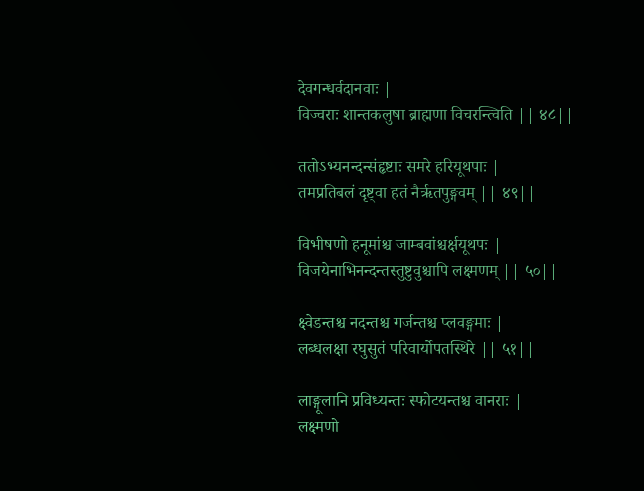देवगन्धर्वदानवाः |
विज्वराः शान्तकलुषा ब्राह्मणा विचरन्त्विति || ४८||

ततोऽभ्यनन्दन्संहृष्टाः समरे हरियूथपाः |
तमप्रतिबलं दृष्ट्वा हतं नैरृतपुङ्गवम् || ४९||

विभीषणो हनूमांश्च जाम्बवांश्चर्क्षयूथपः |
विजयेनाभिनन्दन्तस्तुष्टुवुश्चापि लक्ष्मणम् || ५०||

क्ष्वेडन्तश्च नदन्तश्च गर्जन्तश्च प्लवङ्गमाः |
लब्धलक्षा रघुसुतं परिवार्योपतस्थिरे || ५१||

लाङ्गूलानि प्रविध्यन्तः स्फोटयन्तश्च वानराः |
लक्ष्मणो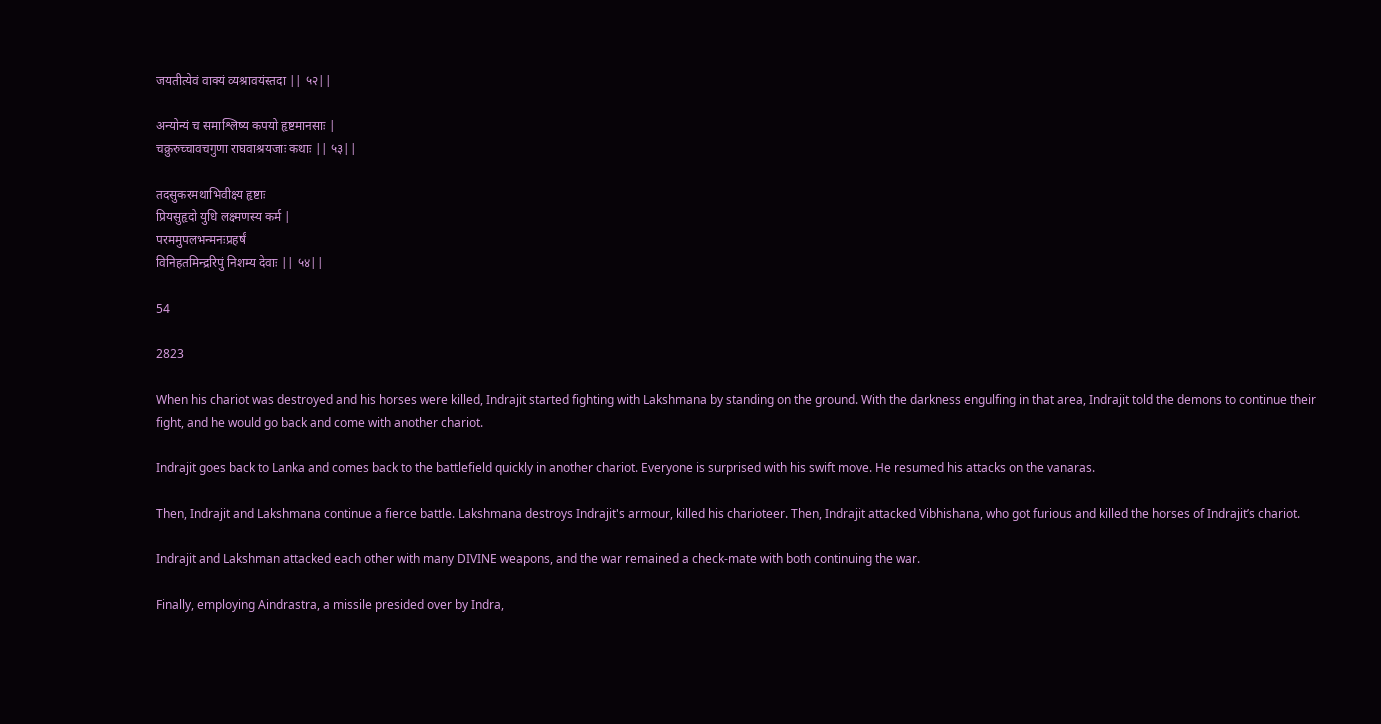जयतीत्येवं वाक्यं व्यश्रावयंस्तदा || ५२||

अन्योन्यं च समाश्लिष्य कपयो हृष्टमानसाः |
चक्रुरुच्चावचगुणा राघवाश्रयजाः कथाः || ५३||

तदसुकरमथाभिवीक्ष्य हृष्टाः
प्रियसुहृदो युधि लक्ष्मणस्य कर्म |
परममुपलभन्मनःप्रहर्षं
विनिहतमिन्द्ररिपुं निशम्य देवाः || ५४||

54

2823

When his chariot was destroyed and his horses were killed, Indrajit started fighting with Lakshmana by standing on the ground. With the darkness engulfing in that area, Indrajit told the demons to continue their fight, and he would go back and come with another chariot.

Indrajit goes back to Lanka and comes back to the battlefield quickly in another chariot. Everyone is surprised with his swift move. He resumed his attacks on the vanaras.

Then, Indrajit and Lakshmana continue a fierce battle. Lakshmana destroys Indrajit's armour, killed his charioteer. Then, Indrajit attacked Vibhishana, who got furious and killed the horses of Indrajit’s chariot.

Indrajit and Lakshman attacked each other with many DIVINE weapons, and the war remained a check-mate with both continuing the war.

Finally, employing Aindrastra, a missile presided over by Indra,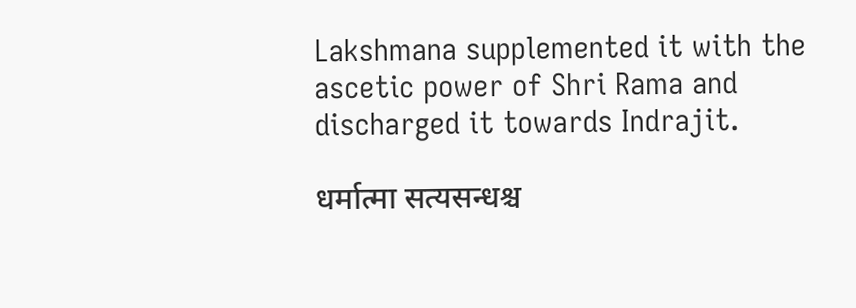Lakshmana supplemented it with the ascetic power of Shri Rama and discharged it towards Indrajit.

धर्मात्मा सत्यसन्धश्च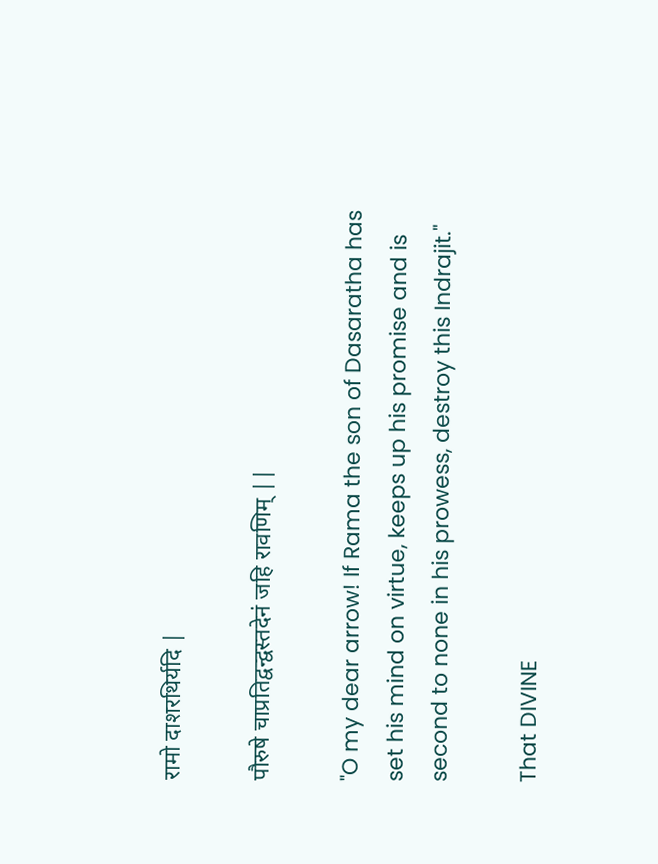रामो दाशरथिर्यदि |

पौरुषे चाप्रतिद्वन्द्वस्तदेनं जहि रावणिम् ||

"O my dear arrow! If Rama the son of Dasaratha has set his mind on virtue, keeps up his promise and is second to none in his prowess, destroy this Indrajit."

That DIVINE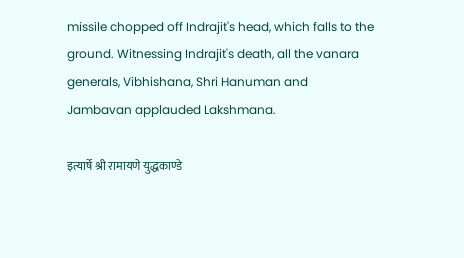missile chopped off Indrajit's head, which falls to the ground. Witnessing Indrajit's death, all the vanara generals, Vibhishana, Shri Hanuman and Jambavan applauded Lakshmana.

इत्यार्षे श्री रामायणे युद्धकाण्डे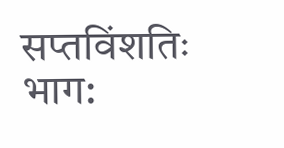सप्तविंशतिः भाग: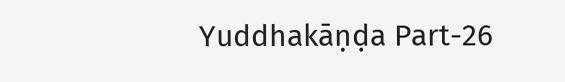Yuddhakāṇḍa Part-26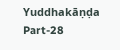Yuddhakāṇḍa Part-28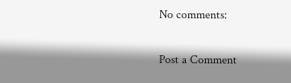No comments:

Post a Comment